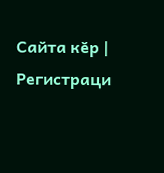Сайта кӗр | Регистраци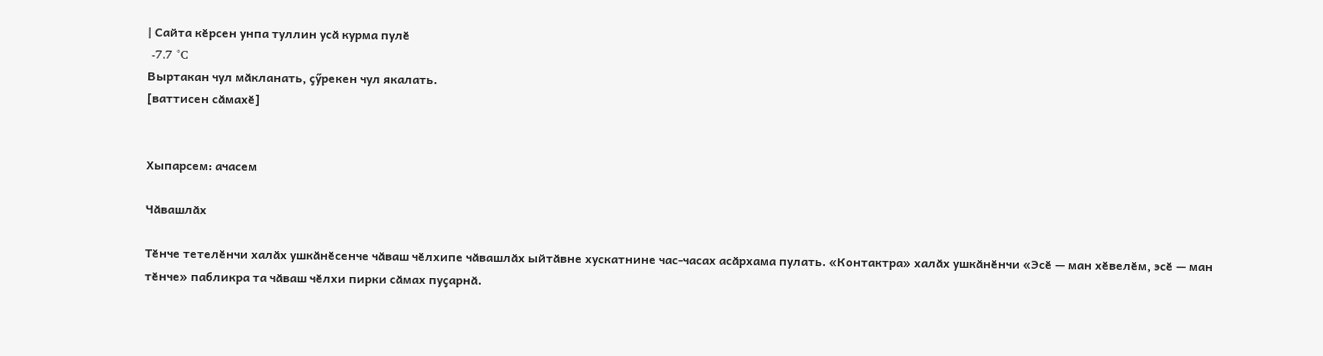| Сайта кӗрсен унпа туллин усӑ курма пулӗ
 -7.7 °C
Выртакан чул мӑкланать, ҫӳрекен чул якалать.
[ваттисен сӑмахӗ]


Хыпарсем: ачасем

Чӑвашлӑх

Тӗнче тетелӗнчи халӑх ушкӑнӗсенче чӑваш чӗлхипе чӑвашлӑх ыйтӑвне хускатнине час-часах асӑрхама пулать. «Контактра» халӑх ушкӑнӗнчи «Эсӗ — ман хӗвелӗм, эсӗ — ман тӗнче» пабликра та чӑваш чӗлхи пирки сӑмах пуҫарнӑ.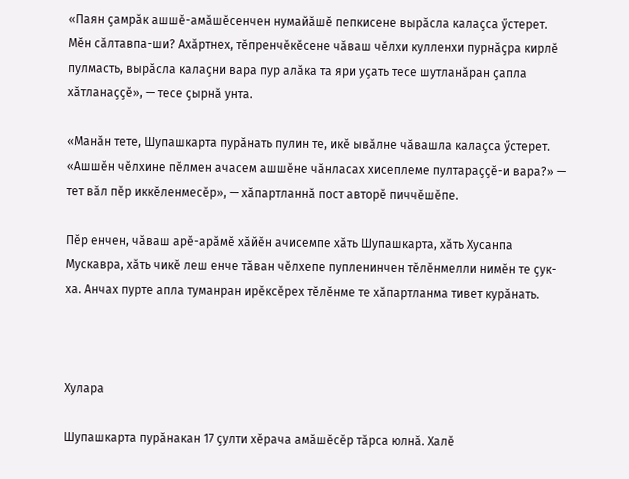«Паян ҫамрӑк ашшӗ-амӑшӗсенчен нумайӑшӗ пепкисене вырӑсла калаҫса ӳстерет. Мӗн сӑлтавпа-ши? Ахӑртнех, тӗпренчӗкӗсене чӑваш чӗлхи кулленхи пурнӑҫра кирлӗ пулмасть, вырӑсла калаҫни вара пур алӑка та яри уҫать тесе шутланӑран ҫапла хӑтланаҫҫӗ», — тесе ҫырнӑ унта.

«Манӑн тете, Шупашкарта пурӑнать пулин те, икӗ ывӑлне чӑвашла калаҫса ӳстерет. «Ашшӗн чӗлхине пӗлмен ачасем ашшӗне чӑнласах хисеплеме пултараҫҫӗ-и вара?» — тет вӑл пӗр иккӗленмесӗр», — хӑпартланнӑ пост авторӗ пиччӗшӗпе.

Пӗр енчен, чӑваш арӗ-арӑмӗ хӑйӗн ачисемпе хӑть Шупашкарта, хӑть Хусанпа Мускавра, хӑть чикӗ леш енче тӑван чӗлхепе пупленинчен тӗлӗнмелли нимӗн те ҫук-ха. Анчах пурте апла туманран ирӗксӗрех тӗлӗнме те хӑпартланма тивет курӑнать.



Хулара

Шупашкарта пурӑнакан 17 ҫулти хӗрача амӑшӗсӗр тӑрса юлнӑ. Халӗ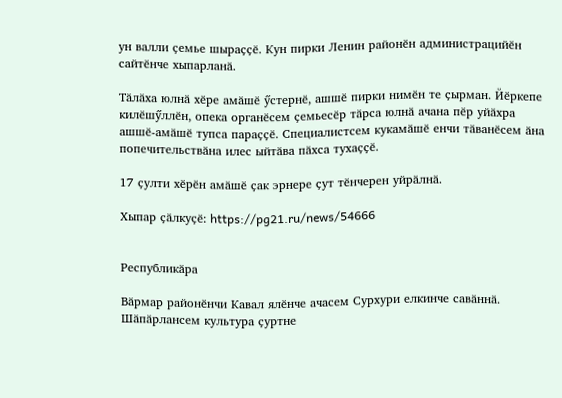ун валли ҫемье шыраҫҫӗ. Кун пирки Ленин районӗн администрацийӗн сайтӗнче хыпарланӑ.

Тӑлӑха юлнӑ хӗре амӑшӗ ӳстернӗ, ашшӗ пирки нимӗн те ҫырман. Йӗркепе килӗшӳллӗн, опека органӗсем ҫемьесӗр тӑрса юлнӑ ачана пӗр уйӑхра ашшӗ-амӑшӗ тупса параҫҫӗ. Специалистсем кукамӑшӗ енчи тӑванӗсем ӑна попечительствӑна илес ыйтӑва пӑхса тухаҫҫӗ.

17 ҫулти хӗрӗн амӑшӗ ҫак эрнере ҫут тӗнчерен уйрӑлнӑ.

Хыпар ҫӑлкуҫӗ: https://pg21.ru/news/54666


Республикӑра

Вӑрмар районӗнчи Кавал ялӗнче ачасем Сурхури елкинче савӑннӑ. Шӑпӑрлансем культура ҫуртне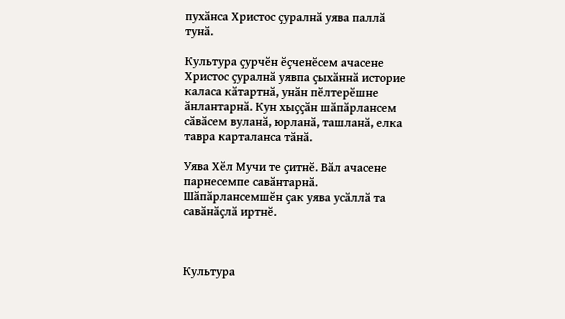пухӑнса Христос ҫуралнӑ уява паллӑ тунӑ.

Культура ҫурчӗн ӗҫченӗсем ачасене Христос ҫуралнӑ уявпа ҫыхӑннӑ историе каласа кӑтартнӑ, унӑн пӗлтерӗшне ӑнлантарнӑ. Кун хыҫҫӑн шӑпӑрлансем сӑвӑсем вуланӑ, юрланӑ, ташланӑ, елка тавра карталанса тӑнӑ.

Уява Хӗл Мучи те ҫитнӗ. Вӑл ачасене парнесемпе савӑнтарнӑ. Шӑпӑрлансемшӗн ҫак уява усӑллӑ та савӑнӑҫлӑ иртнӗ.



Культура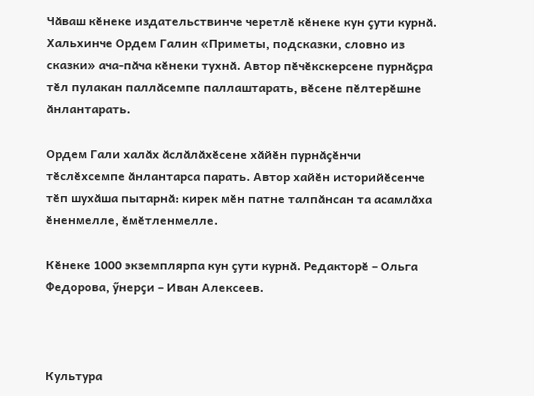Чӑваш кӗнеке издательствинче черетлӗ кӗнеке кун ҫути курнӑ. Хальхинче Ордем Галин «Приметы, подсказки, словно из сказки» ача-пӑча кӗнеки тухнӑ. Автор пӗчӗкскерсене пурнӑҫра тӗл пулакан паллӑсемпе паллаштарать, вӗсене пӗлтерӗшне ӑнлантарать.

Ордем Гали халӑх ӑслӑлӑхӗсене хӑйӗн пурнӑҫӗнчи тӗслӗхсемпе ӑнлантарса парать. Автор хайӗн историйӗсенче тӗп шухӑша пытарнӑ: кирек мӗн патне талпӑнсан та асамлӑха ӗненмелле, ӗмӗтленмелле.

Кӗнеке 1000 экземплярпа кун ҫути курнӑ. Редакторӗ – Ольга Федорова, ӳнерҫи – Иван Алексеев.



Культура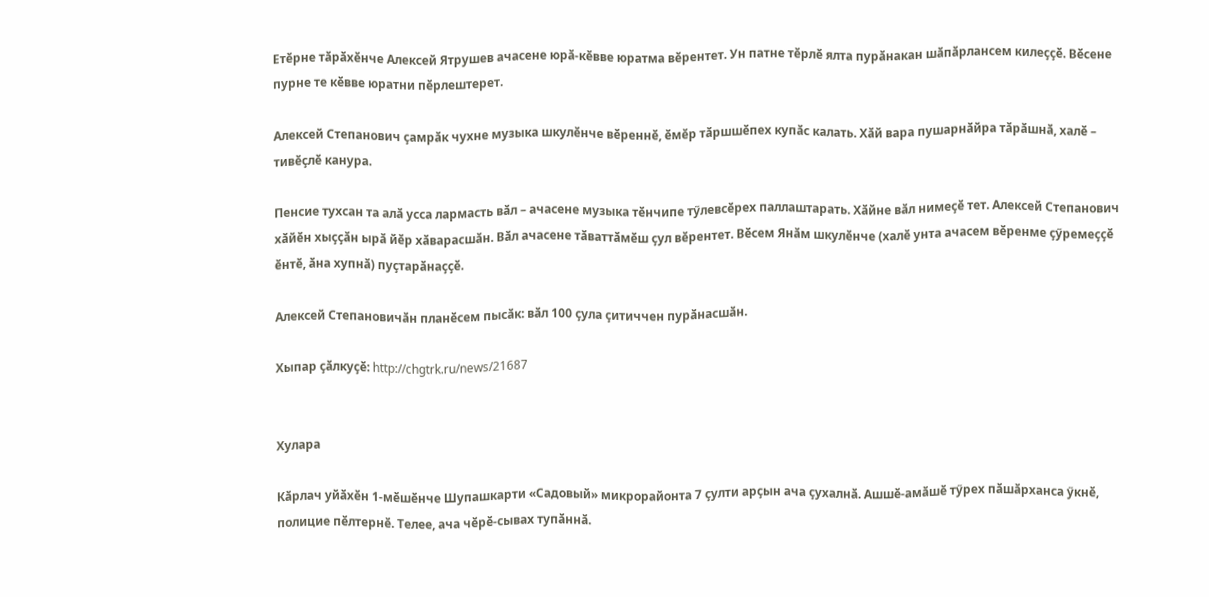Етӗрне тӑрӑхӗнче Алексей Ятрушев ачасене юрӑ-кӗвве юратма вӗрентет. Ун патне тӗрлӗ ялта пурӑнакан шӑпӑрлансем килеҫҫӗ. Вӗсене пурне те кӗвве юратни пӗрлештерет.

Алексей Степанович ҫамрӑк чухне музыка шкулӗнче вӗреннӗ, ӗмӗр тӑршшӗпех купӑс калать. Хӑй вара пушарнӑйра тӑрӑшнӑ, халӗ – тивӗҫлӗ канура.

Пенсие тухсан та алӑ усса лармасть вӑл – ачасене музыка тӗнчипе тӳлевсӗрех паллаштарать. Хӑйне вӑл нимеҫӗ тет. Алексей Степанович хӑйӗн хыҫҫӑн ырӑ йӗр хӑварасшӑн. Вӑл ачасене тӑваттӑмӗш ҫул вӗрентет. Вӗсем Янӑм шкулӗнче (халӗ унта ачасем вӗренме ҫӳремеҫҫӗ ӗнтӗ, ӑна хупнӑ) пуҫтарӑнаҫҫӗ.

Алексей Степановичӑн планӗсем пысӑк: вӑл 100 ҫула ҫитиччен пурӑнасшӑн.

Хыпар ҫӑлкуҫӗ: http://chgtrk.ru/news/21687


Хулара

Кӑрлач уйӑхӗн 1-мӗшӗнче Шупашкарти «Садовый» микрорайонта 7 ҫулти арҫын ача ҫухалнӑ. Ашшӗ-амӑшӗ тӳрех пӑшӑрханса ӳкнӗ, полицие пӗлтернӗ. Телее, ача чӗрӗ-сывах тупӑннӑ.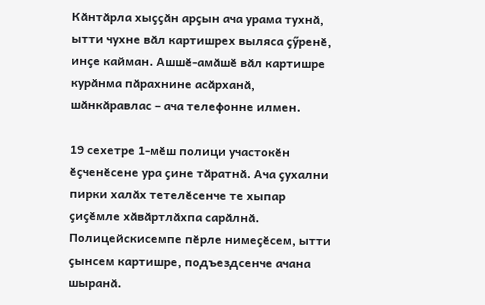Кӑнтӑрла хыҫҫӑн арҫын ача урама тухнӑ, ытти чухне вӑл картишрех выляса ҫӳренӗ, инҫе кайман. Ашшӗ-амӑшӗ вӑл картишре курӑнма пӑрахнине асӑрханӑ, шӑнкӑравлас – ача телефонне илмен.

19 сехетре 1-мӗш полици участокӗн ӗҫченӗсене ура ҫине тӑратнӑ. Ача ҫухални пирки халӑх тетелӗсенче те хыпар ҫиҫӗмле хӑвӑртлӑхпа сарӑлнӑ. Полицейскисемпе пӗрле нимеҫӗсем, ытти ҫынсем картишре, подъездсенче ачана шыранӑ.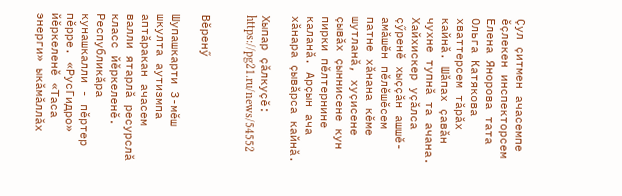Ҫул ҫитмен ачасемпе ӗҫлекен инспекторсем Елена Янорова тата Ольга Катякова хваттерсем тӑрӑх кайнӑ. Шӑпах ҫавӑн чухне тупнӑ та ачана. Хайхискер уҫӑлса ҫӳренӗ хыҫҫӑн ашшӗ-амӑшӗн пӗлӗшӗсем патне хӑнана кӗме шутланӑ, хуҫисене ҫывӑх ҫыннисене кун пирки пӗлтернине каланӑ. Арҫын ача хӑнара ҫывӑрса кайнӑ.

Хыпар ҫӑлкуҫӗ: https://pg21.ru/news/54552


Вӗренӳ

Шупашкарти 3-мӗш шкулта аутизмпа аптӑракан ачасем валли ятарлӑ ресурслӑ класс йӗркеленӗ. Республикӑра кунашкалли - пӗртер пӗрре. «РусГидро» йӗркеленӗ «Таса энерги» ыкӑмӑллӑх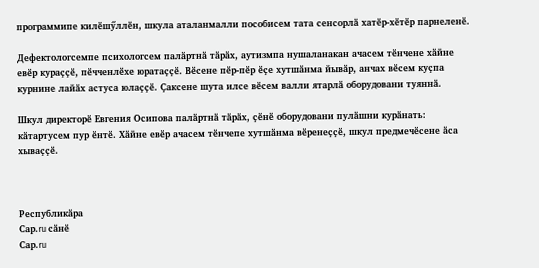программипе килӗшӳллӗн, шкула аталанмалли пособисем тата сенсорлӑ хатӗр-хӗтӗр парнеленӗ.

Дефектологсемпе психологсем палӑртнӑ тӑрӑх, аутизмпа нушаланакан ачасем тӗнчене хӑйне евӗр кураҫҫӗ, пӗчченлӗхе юратаҫҫӗ. Вӗсене пӗр-пӗр ӗҫе хутшӑнма йывӑр, анчах вӗсем куҫпа курнине лайӑх астуса юлаҫҫӗ. Ҫаксене шута илсе вӗсем валли ятарлӑ оборудовани туяннӑ.

Шкул директорӗ Евгения Осипова палӑртнӑ тӑрӑх, ҫӗнӗ оборудовани пулӑшни курӑнать: кӑтартусем пур ӗнтӗ. Хӑйне евӗр ачасем тӗнчепе хутшӑнма вӗренеҫҫӗ, шкул предмечӗсене ӑса хываҫҫӗ.



Республикӑра
Сар.ru сӑнӗ
Сар.ru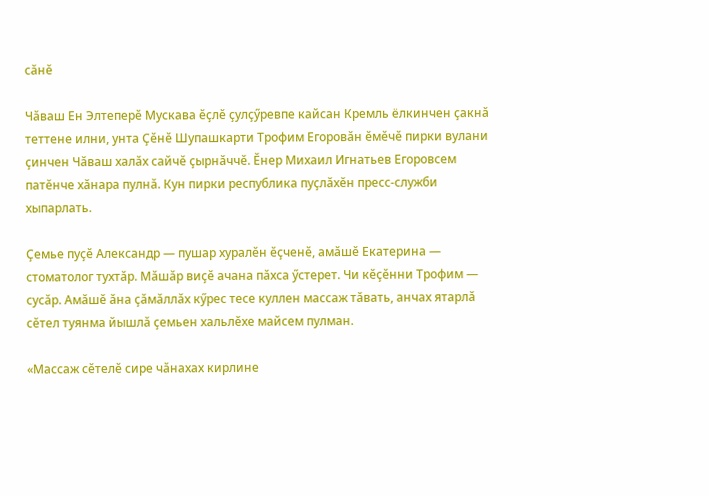сӑнӗ

Чӑваш Ен Элтеперӗ Мускава ӗҫлӗ ҫулҫӳревпе кайсан Кремль ёлкинчен ҫакнӑ теттене илни, унта Ҫӗнӗ Шупашкарти Трофим Егоровӑн ӗмӗчӗ пирки вулани ҫинчен Чӑваш халӑх сайчӗ ҫырнӑччӗ. Ӗнер Михаил Игнатьев Егоровсем патӗнче хӑнара пулнӑ. Кун пирки республика пуҫлӑхӗн пресс-служби хыпарлать.

Ҫемье пуҫӗ Александр — пушар хуралӗн ӗҫченӗ, амӑшӗ Екатерина — стоматолог тухтӑр. Мӑшӑр виҫӗ ачана пӑхса ӳстерет. Чи кӗҫӗнни Трофим — сусӑр. Амӑшӗ ӑна ҫӑмӑллӑх кӳрес тесе куллен массаж тӑвать, анчах ятарлӑ сӗтел туянма йышлӑ ҫемьен хальлӗхе майсем пулман.

«Массаж сӗтелӗ сире чӑнахах кирлине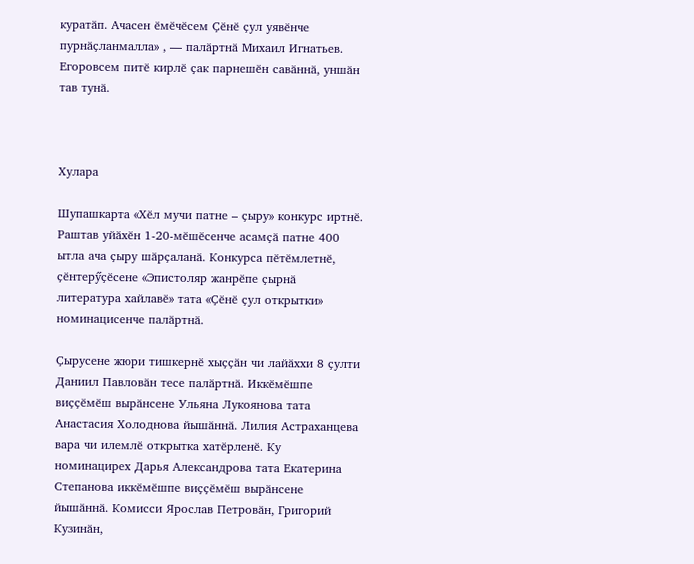куратӑп. Ачасен ӗмӗчӗсем Ҫӗнӗ ҫул уявӗнче пурнӑҫланмалла» , — палӑртнӑ Михаил Игнатьев. Егоровсем питӗ кирлӗ ҫак парнешӗн савӑннӑ, уншӑн тав тунӑ.



Хулара

Шупашкарта «Хӗл мучи патне – ҫыру» конкурс иртнӗ. Раштав уйӑхӗн 1-20-мӗшӗсенче асамҫӑ патне 400 ытла ача ҫыру шӑрҫаланӑ. Конкурса пӗтӗмлетнӗ, ҫӗнтерӳҫӗсене «Эпистоляр жанрӗпе ҫырнӑ литература хайлавӗ» тата «Ҫӗнӗ ҫул открытки» номинацисенче палӑртнӑ.

Ҫырусене жюри тишкернӗ хыҫҫӑн чи лайӑххи 8 ҫулти Даниил Павловӑн тесе палӑртнӑ. Иккӗмӗшпе виҫҫӗмӗш вырӑнсене Ульяна Лукоянова тата Анастасия Холоднова йышӑннӑ. Лилия Астраханцева вара чи илемлӗ открытка хатӗрленӗ. Ку номинацирех Дарья Александрова тата Екатерина Степанова иккӗмӗшпе виҫҫӗмӗш вырӑнсене йышӑннӑ. Комисси Ярослав Петровӑн, Григорий Кузинӑн,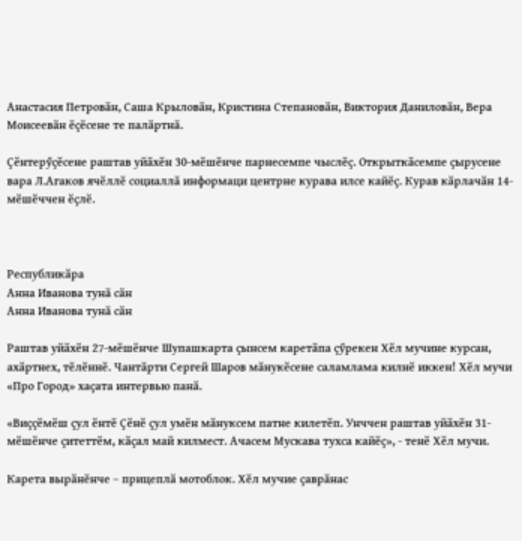Анастасия Петровӑн, Саша Крыловӑн, Кристина Степановӑн, Виктория Даниловӑн, Вера Моисеевӑн ӗҫӗсене те палӑртнӑ.

Ҫӗнтерӳҫӗсене раштав уйӑхӗн 30-мӗшӗнче парнесемпе чыслӗҫ. Открыткӑсемпе ҫырусене вара Л.Агаков ячӗллӗ социаллӑ информаци центрне курава илсе кайӗҫ. Курав кӑрлачӑн 14-мӗшӗччен ӗҫлӗ.



Республикӑра
Анна Иванова тунӑ сӑн
Анна Иванова тунӑ сӑн

Раштав уйӑхӗн 27-мӗшӗнче Шупашкарта ҫынсем каретӑпа ҫӳрекен Хӗл мучине курсан, ахӑртнех, тӗлӗннӗ. Чантӑрти Сергей Шаров мӑнукӗсене саламлама килнӗ иккен! Хӗл мучи «Про Город» хаҫата интервью панӑ.

«Виҫҫӗмӗш ҫул ӗнтӗ Ҫӗнӗ ҫул умӗн мӑнуксем патне килетӗп. Унччен раштав уйӑхӗн 31-мӗшӗнче ҫитеттӗм, кӑҫал май килмест. Ачасем Мускава тухса кайӗҫ», - тенӗ Хӗл мучи.

Карета вырӑнӗнче – прицеплӑ мотоблок. Хӗл мучие ҫаврӑнас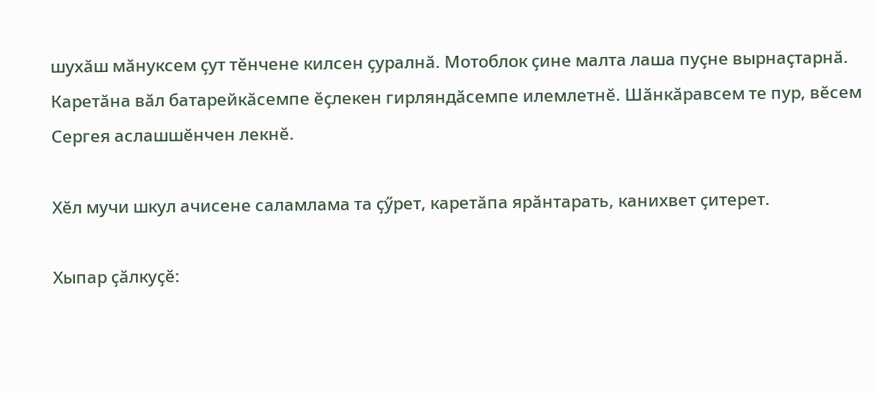шухӑш мӑнуксем ҫут тӗнчене килсен ҫуралнӑ. Мотоблок ҫине малта лаша пуҫне вырнаҫтарнӑ. Каретӑна вӑл батарейкӑсемпе ӗҫлекен гирляндӑсемпе илемлетнӗ. Шӑнкӑравсем те пур, вӗсем Сергея аслашшӗнчен лекнӗ.

Хӗл мучи шкул ачисене саламлама та ҫӳрет, каретӑпа ярӑнтарать, канихвет ҫитерет.

Хыпар ҫӑлкуҫӗ: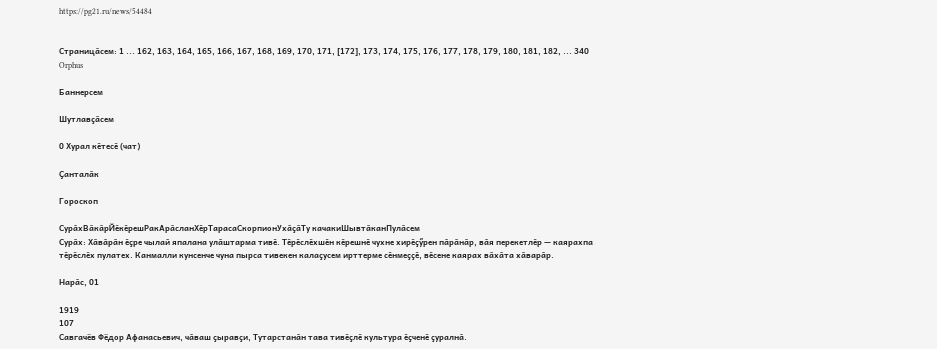https://pg21.ru/news/54484


Страницӑсем: 1 ... 162, 163, 164, 165, 166, 167, 168, 169, 170, 171, [172], 173, 174, 175, 176, 177, 178, 179, 180, 181, 182, ... 340
Orphus

Баннерсем

Шутлавҫӑсем

0 Хурал кӗтесӗ (чат)

Ҫанталӑк

Гороскоп

СурӑхВӑкӑрЙӗкӗрешРакАрӑсланХӗрТарасаСкорпионУхӑҫӑТу качакиШывтӑканПулӑсем
Сурӑх: Хӑвӑрӑн ӗҫре чылай япалана улӑштарма тивӗ. Тӗрӗслӗхшӗн кӗрешнӗ чухне хирӗҫӳрен пӑрӑнӑр, вӑя перекетлӗр — каярахпа тӗрӗслӗх пулатех. Канмалли кунсенче чуна пырса тивекен калаҫусем ирттерме сӗнмеҫҫӗ, вӗсене каярах вӑхӑта хӑварӑр.

Нарӑс, 01

1919
107
Савгачёв Фёдор Афанасьевич, чӑваш ҫыравҫи, Тутарстанӑн тава тивӗҫлӗ культура ӗҫченӗ ҫуралнӑ.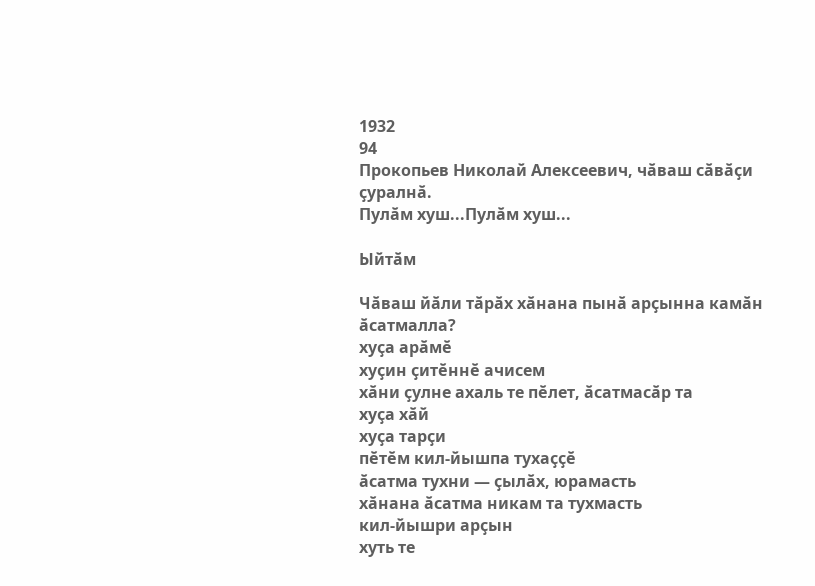1932
94
Прокопьев Николай Алексеевич, чӑваш сӑвӑҫи ҫуралнӑ.
Пулӑм хуш...Пулӑм хуш...

Ыйтӑм

Чӑваш йӑли тӑрӑх хӑнана пынӑ арҫынна камӑн ӑсатмалла?
хуҫа арӑмӗ
хуҫин ҫитӗннӗ ачисем
хӑни ҫулне ахаль те пӗлет, ӑсатмасӑр та
хуҫа хӑй
хуҫа тарҫи
пӗтӗм кил-йышпа тухаҫҫӗ
ӑсатма тухни — ҫылӑх, юрамасть
хӑнана ӑсатма никам та тухмасть
кил-йышри арҫын
хуть те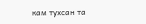кам тухсан та